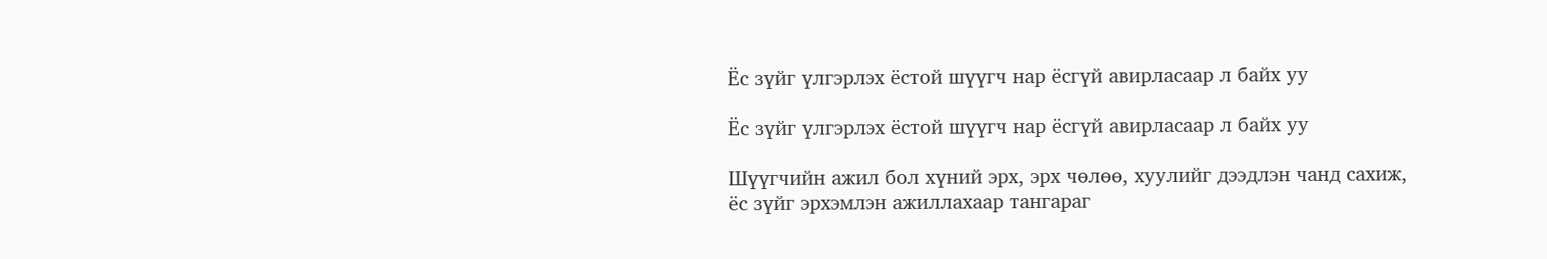Ёс зүйг үлгэрлэх ёстой шүүгч нар ёсгүй авирласаар л байх уу

Ёс зүйг үлгэрлэх ёстой шүүгч нар ёсгүй авирласаар л байх уу

Шүүгчийн ажил бол хүний эрх, эрх чөлөө, хуулийг дээдлэн чанд сахиж, ёс зүйг эрхэмлэн ажиллахаар тангараг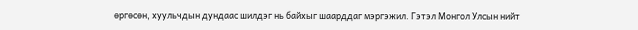өргөсөн, хуульчдын дундаас шилдэг нь байхыг шаарддаг мэргэжил. Гэтэл Монгол Улсын нийт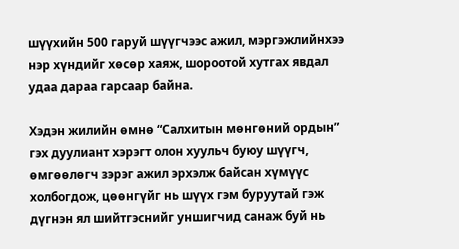шүүхийн 500 гаруй шүүгчээс ажил, мэргэжлийнхээ нэр хүндийг хөсөр хаяж, шороотой хутгах явдал удаа дараа гарсаар байна.

Хэдэн жилийн өмнө “Салхитын мөнгөний ордын” гэх дуулиант хэрэгт олон хуульч буюу шүүгч, өмгөөлөгч зэрэг ажил эрхэлж байсан хүмүүс холбогдож, цөөнгүйг нь шүүх гэм буруутай гэж дүгнэн ял шийтгэснийг уншигчид санаж буй нь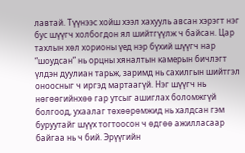лавтай. Түүнээс хойш хээл хахууль авсан хэрэгт нэг бус шүүгч холбогдон ял шийтгүүлж ч байсан. Цар тахлын хөл хорионы үед нэр бүхий шүүгч нар “шоудсан” нь орцны хяналтын камерын бичлэгт үлдэн дуулиан тарьж, заримд нь сахилгын шийтгэл оноосныг ч иргэд мартаагүй. Нэг шүүгч нь нөгөөгийнхөө гар утсыг ашиглах боломжгүй болгоод, ухаалаг төхөөрөмжид нь халдсан гэм буруутайг шүүх тогтоосон ч өдгөө ажилласаар байгаа нь ч бий. Эрүүгийн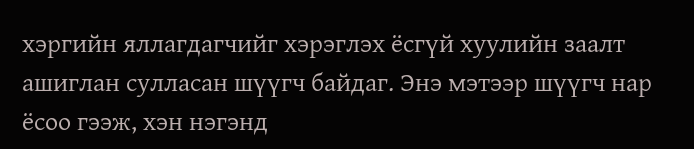хэргийн яллагдагчийг хэрэглэх ёсгүй хуулийн заалт ашиглан сулласан шүүгч байдаг. Энэ мэтээр шүүгч нар ёсоо гээж, хэн нэгэнд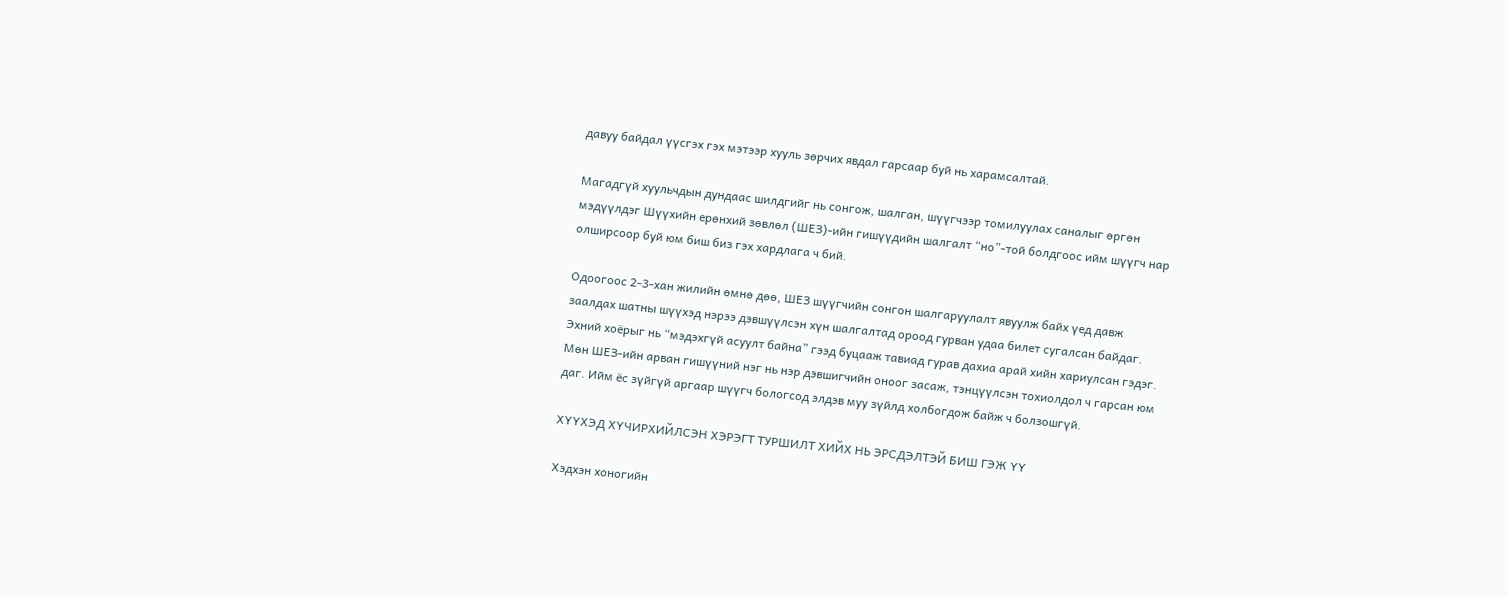давуу байдал үүсгэх гэх мэтээр хууль зөрчих явдал гарсаар буй нь харамсалтай.

Магадгүй хуульчдын дундаас шилдгийг нь сонгож, шалган, шүүгчээр томилуулах саналыг өргөн мэдүүлдэг Шүүхийн ерөнхий зөвлөл (ШЕЗ)-ийн гишүүдийн шалгалт “но”-той болдгоос ийм шүүгч нар олширсоор буй юм биш биз гэх хардлага ч бий.

Одоогоос 2-3-хан жилийн өмнө дөө, ШЕЗ шүүгчийн сонгон шалгаруулалт явуулж байх үед давж заалдах шатны шүүхэд нэрээ дэвшүүлсэн хүн шалгалтад ороод гурван удаа билет сугалсан байдаг. Эхний хоёрыг нь “мэдэхгүй асуулт байна” гээд буцааж тавиад гурав дахиа арай хийн хариулсан гэдэг. Мөн ШЕЗ-ийн арван гишүүний нэг нь нэр дэвшигчийн оноог засаж, тэнцүүлсэн тохиолдол ч гарсан юм даг. Ийм ёс зүйгүй аргаар шүүгч бологсод элдэв муу зүйлд холбогдож байж ч болзошгүй.

ХҮҮХЭД ХҮЧИРХИЙЛСЭН ХЭРЭГТ ТУРШИЛТ ХИЙХ НЬ ЭРСДЭЛТЭЙ БИШ ГЭЖ ҮҮ

Хэдхэн хоногийн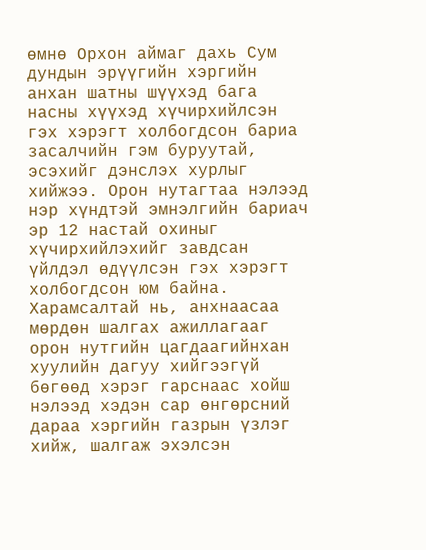өмнө Орхон аймаг дахь Сум дундын эрүүгийн хэргийн анхан шатны шүүхэд бага насны хүүхэд хүчирхийлсэн гэх хэрэгт холбогдсон бариа засалчийн гэм буруутай, эсэхийг дэнслэх хурлыг хийжээ. Орон нутагтаа нэлээд нэр хүндтэй эмнэлгийн бариач эр 12 настай охиныг хүчирхийлэхийг завдсан үйлдэл өдүүлсэн гэх хэрэгт холбогдсон юм байна. Харамсалтай нь, анхнаасаа мөрдөн шалгах ажиллагааг орон нутгийн цагдаагийнхан хуулийн дагуу хийгээгүй бөгөөд хэрэг гарснаас хойш нэлээд хэдэн сар өнгөрсний дараа хэргийн газрын үзлэг хийж, шалгаж эхэлсэн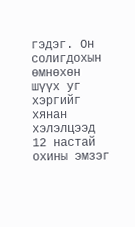гэдэг. Он солигдохын өмнөхөн шүүх уг хэргийг хянан хэлэлцээд 12 настай охины эмзэг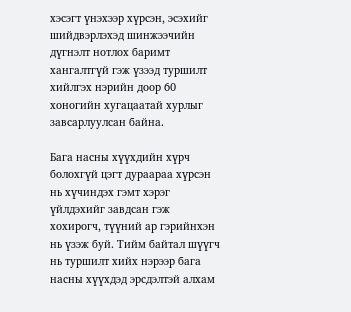хэсэгт үнэхээр хүрсэн, эсэхийг шийдвэрлэхэд шинжээчийн дүгнэлт нотлох баримт хангалтгүй гэж үзээд туршилт хийлгэх нэрийн доор 60 хоногийн хугацаатай хурлыг завсарлуулсан байна.

Бага насны хүүхдийн хүрч болохгүй цэгт дураараа хүрсэн нь хүчиндэх гэмт хэрэг үйлдэхийг завдсан гэж хохирогч, түүний ар гэрийнхэн нь үзэж буй. Тийм байтал шүүгч нь туршилт хийх нэрээр бага насны хүүхдэд эрсдэлтэй алхам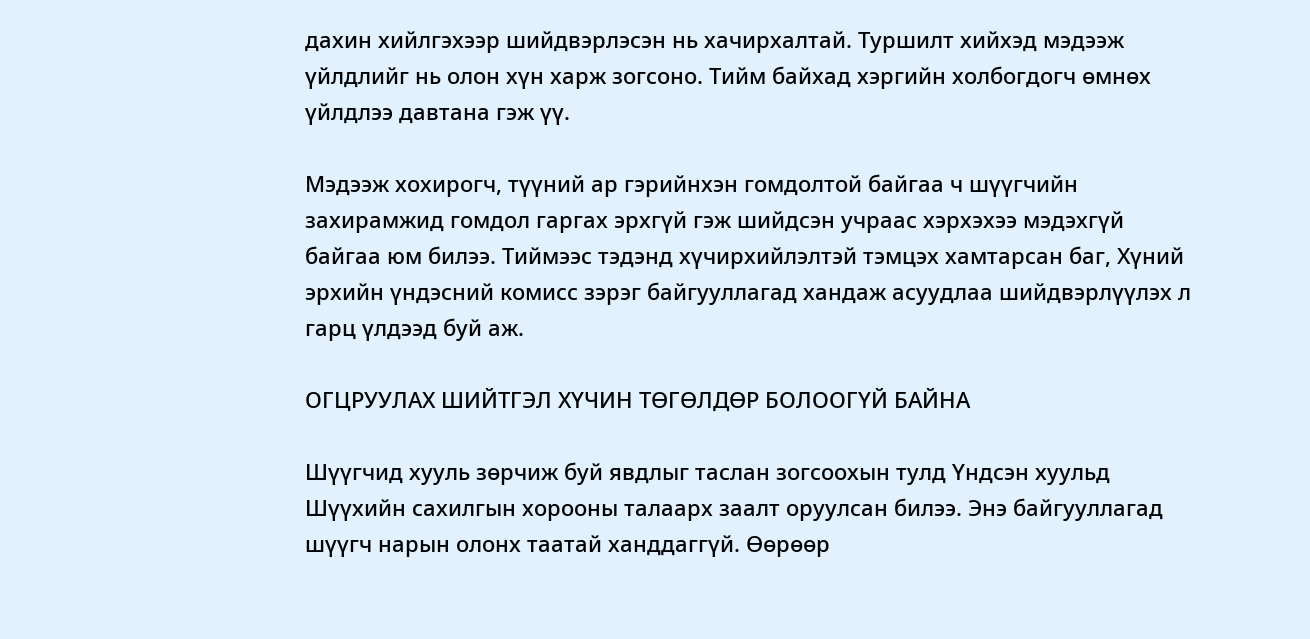дахин хийлгэхээр шийдвэрлэсэн нь хачирхалтай. Туршилт хийхэд мэдээж үйлдлийг нь олон хүн харж зогсоно. Тийм байхад хэргийн холбогдогч өмнөх үйлдлээ давтана гэж үү.

Мэдээж хохирогч, түүний ар гэрийнхэн гомдолтой байгаа ч шүүгчийн захирамжид гомдол гаргах эрхгүй гэж шийдсэн учраас хэрхэхээ мэдэхгүй байгаа юм билээ. Тиймээс тэдэнд хүчирхийлэлтэй тэмцэх хамтарсан баг, Хүний эрхийн үндэсний комисс зэрэг байгууллагад хандаж асуудлаа шийдвэрлүүлэх л гарц үлдээд буй аж.

ОГЦРУУЛАХ ШИЙТГЭЛ ХҮЧИН ТӨГӨЛДӨР БОЛООГҮЙ БАЙНА

Шүүгчид хууль зөрчиж буй явдлыг таслан зогсоохын тулд Үндсэн хуульд Шүүхийн сахилгын хорооны талаарх заалт оруулсан билээ. Энэ байгууллагад шүүгч нарын олонх таатай ханддаггүй. Өөрөөр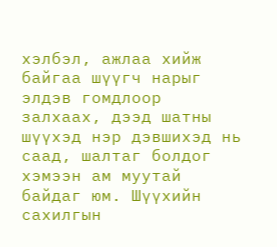хэлбэл, ажлаа хийж байгаа шүүгч нарыг элдэв гомдлоор залхаах, дээд шатны шүүхэд нэр дэвшихэд нь саад, шалтаг болдог хэмээн ам муутай байдаг юм. Шүүхийн сахилгын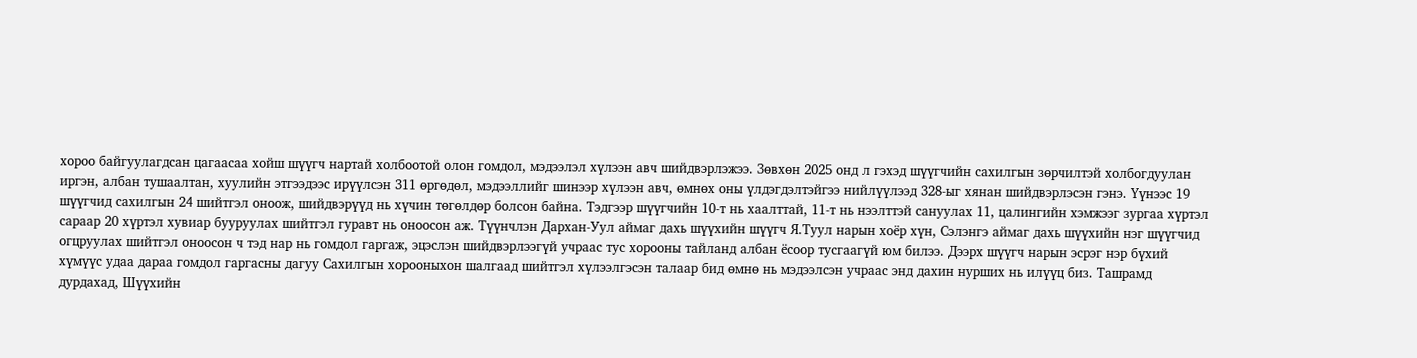хороо байгуулагдсан цагаасаа хойш шүүгч нартай холбоотой олон гомдол, мэдээлэл хүлээн авч шийдвэрлэжээ. Зөвхөн 2025 онд л гэхэд шүүгчийн сахилгын зөрчилтэй холбогдуулан иргэн, албан тушаалтан, хуулийн этгээдээс ирүүлсэн 311 өргөдөл, мэдээллийг шинээр хүлээн авч, өмнөх оны үлдэгдэлтэйгээ нийлүүлээд 328-ыг хянан шийдвэрлэсэн гэнэ. Үүнээс 19 шүүгчид сахилгын 24 шийтгэл оноож, шийдвэрүүд нь хүчин төгөлдөр болсон байна. Тэдгээр шүүгчийн 10-т нь хаалттай, 11-т нь нээлттэй сануулах 11, цалингийн хэмжээг зургаа хүртэл сараар 20 хүртэл хувиар бууруулах шийтгэл гуравт нь оноосон аж. Түүнчлэн Дархан-Уул аймаг дахь шүүхийн шүүгч Я.Туул нарын хоёр хүн, Сэлэнгэ аймаг дахь шүүхийн нэг шүүгчид огцруулах шийтгэл оноосон ч тэд нар нь гомдол гаргаж, эцэслэн шийдвэрлээгүй учраас тус хорооны тайланд албан ёсоор тусгаагүй юм билээ. Дээрх шүүгч нарын эсрэг нэр бүхий хүмүүс удаа дараа гомдол гаргасны дагуу Сахилгын хорооныхон шалгаад шийтгэл хүлээлгэсэн талаар бид өмнө нь мэдээлсэн учраас энд дахин нурших нь илүүц биз. Ташрамд дурдахад, Шүүхийн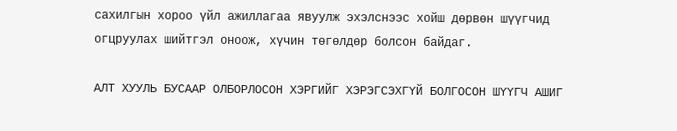сахилгын хороо үйл ажиллагаа явуулж эхэлснээс хойш дөрвөн шүүгчид огцруулах шийтгэл оноож, хүчин төгөлдөр болсон байдаг.

АЛТ ХУУЛЬ БУСААР ОЛБОРЛОСОН ХЭРГИЙГ ХЭРЭГСЭХГҮЙ БОЛГОСОН ШҮҮГЧ АШИГ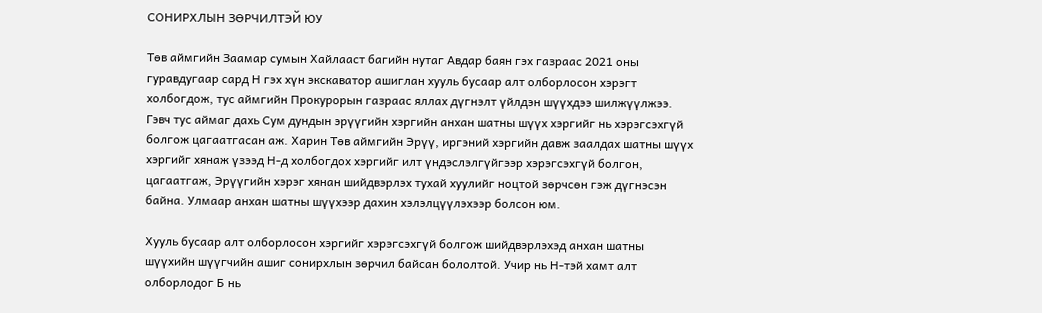СОНИРХЛЫН ЗӨРЧИЛТЭЙ ЮУ

Төв аймгийн Заамар сумын Хайлааст багийн нутаг Авдар баян гэх газраас 2021 оны гуравдугаар сард Н гэх хүн экскаватор ашиглан хууль бусаар алт олборлосон хэрэгт холбогдож, тус аймгийн Прокурорын газраас яллах дүгнэлт үйлдэн шүүхдээ шилжүүлжээ. Гэвч тус аймаг дахь Сум дундын эрүүгийн хэргийн анхан шатны шүүх хэргийг нь хэрэгсэхгүй болгож цагаатгасан аж. Харин Төв аймгийн Эрүү, иргэний хэргийн давж заалдах шатны шүүх хэргийг хянаж үзээд Н-д холбогдох хэргийг илт үндэслэлгүйгээр хэрэгсэхгүй болгон, цагаатгаж, Эрүүгийн хэрэг хянан шийдвэрлэх тухай хуулийг ноцтой зөрчсөн гэж дүгнэсэн байна. Улмаар анхан шатны шүүхээр дахин хэлэлцүүлэхээр болсон юм.

Хууль бусаар алт олборлосон хэргийг хэрэгсэхгүй болгож шийдвэрлэхэд анхан шатны шүүхийн шүүгчийн ашиг сонирхлын зөрчил байсан бололтой. Учир нь Н-тэй хамт алт олборлодог Б нь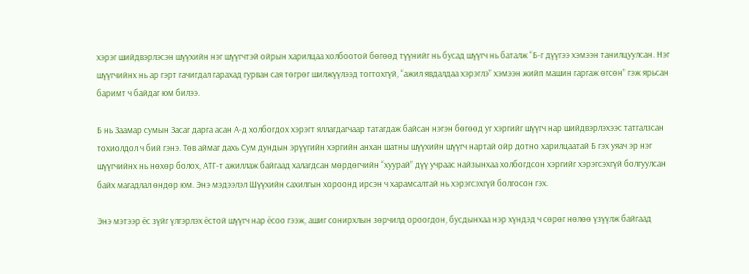хэрэг шийдвэрлэсэн шүүхийн нэг шүүгчтэй ойрын харилцаа холбоотой бөгөөд түүнийг нь бусад шүүгч нь баталж “Б-г дүүгээ хэмээн танилцуулсан. Нэг шүүгчийнх нь ар гэрт гачигдал гарахад гурван сая төгрөг шилжүүлээд тогтохгүй, “ажил явдалдаа хэрэглэ” хэмээн жийп машин гаргаж өгсөн” гэж ярьсан баримт ч байдаг юм билээ.

Б нь Заамар сумын Засаг дарга асан А-д холбогдох хэрэгт яллагдагчаар татагдаж байсан нэгэн бөгөөд уг хэргийг шүүгч нар шийдвэрлэхээс татгалзсан тохиолдол ч бий гэнэ. Төв аймаг дахь Сум дундын эрүүгийн хэргийн анхан шатны шүүхийн шүүгч нартай ойр дотно харилцаатай Б гэх уяач эр нэг шүүгчийнх нь нөхөр болох, АТГ-т ажиллаж байгаад халагдсан мөрдөгчийн “хуурай” дүү учраас найзынхаа холбогдсон хэргийг хэрэгсэхгүй болгуулсан байх магадлал өндөр юм. Энэ мэдээлэл Шүүхийн сахилгын хороонд ирсэн ч харамсалтай нь хэрэгсэхгүй болгосон гэх.

Энэ мэтээр ёс зүйг үлгэрлэх ёстой шүүгч нар ёсоо гээж, ашиг сонирхлын зөрчилд ороогдон, бусдынхаа нэр хүндэд ч сөрөг нөлөө үзүүлж байгаад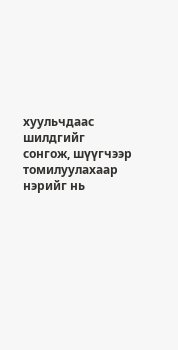хуульчдаас шилдгийг сонгож, шүүгчээр томилуулахаар нэрийг нь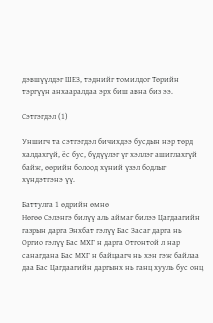дэвшүүлдэг ШЕЗ, тэднийг томилдог Төрийн тэргүүн анхааралдаа эрх биш авна биз ээ.

Сэтгэгдэл (1)

Уншигч та сэтгэгдэл бичихдээ бусдын нэр төрд халдахгүй, ёс бус, бүдүүлэг үг хэллэг ашиглахгүй байж, өөрийн болоод хүний үзэл бодлыг хүндэтгэнэ үү.

Баттулга 1 өдрийн өмнө
Нөгөө Сэлэнгэ билүү аль аймаг билээ Цагдаагийн газрын дарга Энхбат гэлүү Бас Засаг дарга нь Оргио гэлүү Бас МХГ н дарга Отгонтой л нар санагдана Бас МХГ н байцаагч нь хэн гэж байлаа даа Бас Цагдаагийн даргынх нь ганц хууль бус онц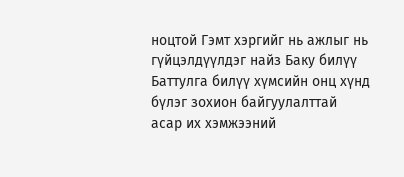ноцтой Гэмт хэргийг нь ажлыг нь гүйцэлдүүлдэг найз Баку билүү Баттулга билүү хүмсийн онц хүнд бүлэг зохион байгуулалттай асар их хэмжээний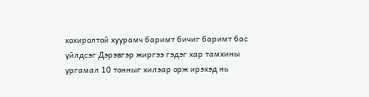хохиролтой хуурамч баримт бичиг баримт бас үйлдсэг Дэрэвгэр жиргээ гэдэг хар тамхины ургамал 10 тонныг хилэар орж ирэхэд нь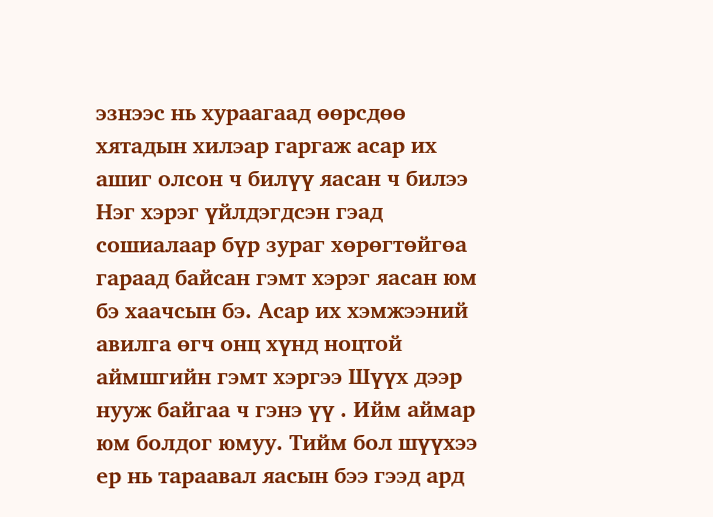эзнээс нь хураагаад өөрсдөө хятадын хилэар гаргаж асар их ашиг олсон ч билүү яасан ч билээ Нэг хэрэг үйлдэгдсэн гэад сошиалаар бүр зураг хөрөгтөйгөа гараад байсан гэмт хэрэг яасан юм бэ хаачсын бэ. Асар их хэмжээний авилга өгч онц хүнд ноцтой аймшгийн гэмт хэргээ Шүүх дээр нууж байгаа ч гэнэ үү . Ийм аймар юм болдог юмуу. Тийм бол шүүхээ ер нь тараавал яасын бээ гээд ард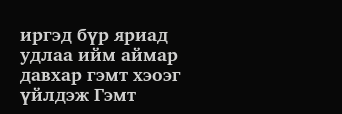иргэд бүр яриад удлаа ийм аймар давхар гэмт хэоэг үйлдэж Гэмт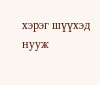хэрэг шүүхэд нууж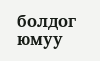болдог юмуу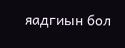яадгиын бол